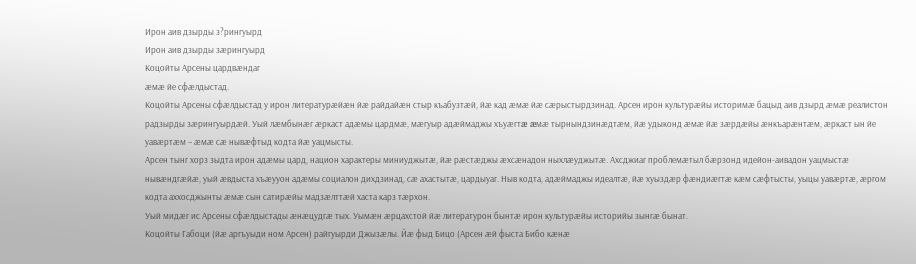Ирон аив дзырды з?рингуырд
Ирон аив дзырды зæрингуырд
Коцойты Арсены цардвæндаг
æмæ йе сфæлдыстад.
Коцойты Арсены сфæлдыстад у ирон литературæйæн йæ райдайæн стыр къабузтæй, йæ кад æмæ йæ сæрыстырдзинад. Арсен ирон культурæйы историмæ бацыд аив дзырд æмæ реалистон радзырды зæрингуырдæй. Уый лæмбынæг æркаст адæмы цардмæ, мæгуыр адæймаджы хъуæгтæ æмæ тырнындзинæдтæм, йæ удыконд æмæ йæ зæрдæйы æнкъарæнтæм, æркаст ын йе уавæртæм – æмæ сæ нывæфтыд кодта йæ уацмысты.
Арсен тынг хорз зыдта ирон адæмы цард, национ характеры миниуджытæ, йæ рæстæджы æхсæнадон ныхлæуджытæ. Ахсджиаг проблемæтыл бæрзонд идейон-аивадон уацмыстæ нывæндгæйæ, уый æвдыста хъæууон адæмы социалон дихдзинад, сæ ахастытæ, цардыуаг. Ныв кодта, адæймаджы идеалтæ, йæ хуыздæр фæндиæгтæ кæм сæфтысты, уыцы уавæртæ, æргом кодта аххосджынты æмæ сын сатирæйы мадзæлттæй хаста карз тæрхон.
Уый мидæг ис Арсены сфæлдыстады æнæцудгæ тых. Уымæн æрцахстой йæ литературон бынтæ ирон культурæйы историйы зынгæ бынат.
Коцойты Габоци (йæ аргъуыди ном Арсен) райгуырди Джызæлы. Йæ фыд Бицо (Арсен æй фыста Бибо кæнæ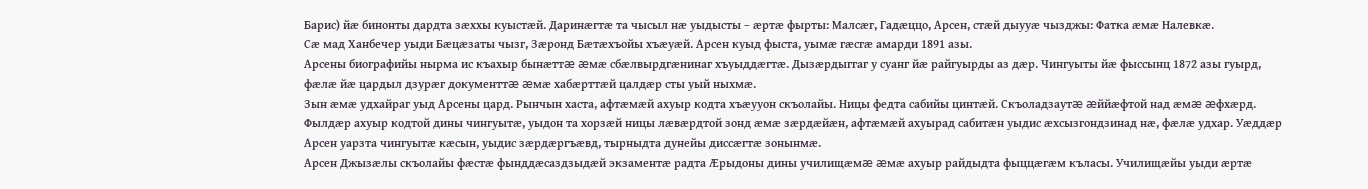Барис) йæ бинонты дардта зæххы куыстæй. Даринæгтæ та чысыл нæ уыдысты – æртæ фырты: Малсæг, Гадæццо, Арсен, стæй дыууæ чызджы: Фатка æмæ Налевкæ.
Сæ мад Ханбечер уыди Бæцæзаты чызг, Зæронд Бæтæхъойы хъæуæй. Арсен куыд фыста, уымæ гæсгæ амарди 1891 азы.
Арсены биографийы нырма ис къахыр бынæттæ æмæ сбæлвырдгæнинаг хъуыддæгтæ. Дызæрдыггаг у суанг йæ райгуырды аз дæр. Чингуыты йæ фыссынц 1872 азы гуырд, фæлæ йæ цардыл дзурæг документтæ æмæ хабæрттæй цалдæр сты уый ныхмæ.
Зын æмæ удхайраг уыд Арсены цард. Рынчын хаста, афтæмæй ахуыр кодта хъæууон скъолайы. Ницы федта сабийы цинтæй. Скъоладзаутæ æййæфтой над æмæ æфхæрд. Фылдæр ахуыр кодтой дины чингуытæ, уыдон та хорзæй ницы лæвæрдтой зонд æмæ зæрдæйæн, афтæмæй ахуырад сабитæн уыдис æхсызгондзинад нæ, фæлæ удхар. Уæддæр Арсен уарзта чингуытæ кæсын, уыдис зæрдæргъæвд, тырныдта дунейы диссæгтæ зонынмæ.
Арсен Джызæлы скъолайы фæстæ фынддæсаздзыдæй экзаментæ радта Æрыдоны дины училищæмæ æмæ ахуыр райдыдта фыццæгæм къласы. Училищæйы уыди æртæ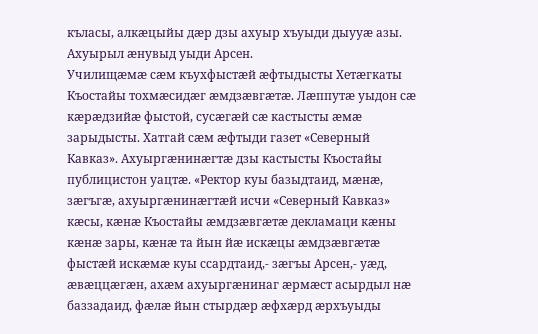къласы, алкæцыйы дæр дзы ахуыр хъуыди дыууæ азы. Ахуырыл æнувыд уыди Арсен.
Училищæмæ сæм къухфыстæй æфтыдысты Хетæгкаты Къостайы тохмæсидæг æмдзæвгæтæ. Лæппутæ уыдон сæ кæрæдзийæ фыстой, сусæгæй сæ кастысты æмæ зарыдысты. Хатгай сæм æфтыди газет «Северный Кавказ». Ахуыргæнинæгтæ дзы кастысты Къостайы публицистон уацтæ. «Ректор куы базыдтаид, мæнæ, зæгъгæ, ахуыргæнинæгтæй исчи «Северный Кавказ» кæсы, кæнæ Къостайы æмдзæвгæтæ декламаци кæны кæнæ зары, кæнæ та йын йæ искæцы æмдзæвгæтæ фыстæй искæмæ куы ссардтаид,- зæгъы Арсен,- уæд, æвæццæгæн, ахæм ахуыргæнинаг æрмæст асырдыл нæ баззадаид, фæлæ йын стырдæр æфхæрд æрхъуыды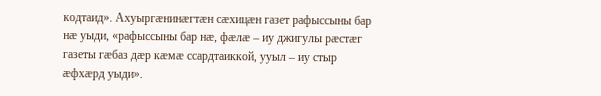кодтаид». Ахуыргæнинæгтæн сæхицæн газет рафыссыны бар нæ уыди, «рафыссыны бар нæ, фæлæ – иу джигулы рæстæг газеты гæбаз дæр кæмæ ссардтаиккой, ууыл – иу стыр æфхæрд уыди».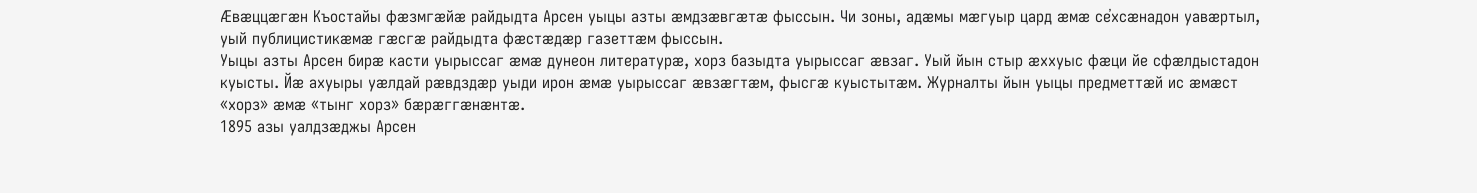Æвæццæгæн Къостайы фæзмгæйæ райдыдта Арсен уыцы азты æмдзæвгæтæ фыссын. Чи зоны, адæмы мæгуыр цард æмæ се̕хсæнадон уавæртыл, уый публицистикæмæ гæсгæ райдыдта фæстæдæр газеттæм фыссын.
Уыцы азты Арсен бирæ касти уырыссаг æмæ дунеон литературæ, хорз базыдта уырыссаг æвзаг. Уый йын стыр æххуыс фæци йе сфæлдыстадон куысты. Йæ ахуыры уæлдай рæвдздæр уыди ирон æмæ уырыссаг æвзæгтæм, фысгæ куыстытæм. Журналты йын уыцы предметтæй ис æмæст «хорз» æмæ «тынг хорз» бæрæггæнæнтæ.
1895 азы уалдзæджы Арсен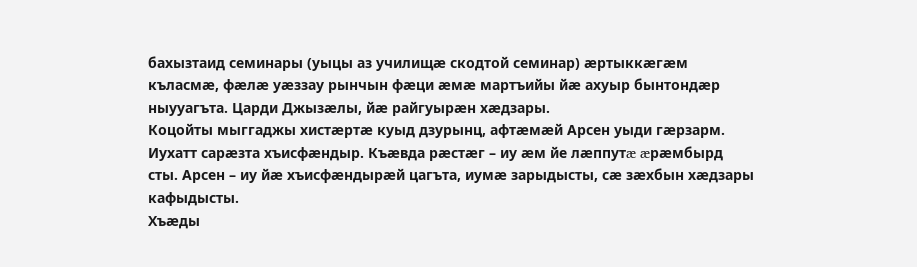бахызтаид семинары (уыцы аз училищæ скодтой семинар) æртыккæгæм къласмæ, фæлæ уæззау рынчын фæци æмæ мартъийы йæ ахуыр бынтондæр ныууагъта. Царди Джызæлы, йæ райгуырæн хæдзары.
Коцойты мыггаджы хистæртæ куыд дзурынц, афтæмæй Арсен уыди гæрзарм. Иухатт сарæзта хъисфæндыр. Къæвда рæстæг – иу æм йе лæппутæ æрæмбырд сты. Арсен – иу йæ хъисфæндырæй цагъта, иумæ зарыдысты, сæ зæхбын хæдзары кафыдысты.
Хъæды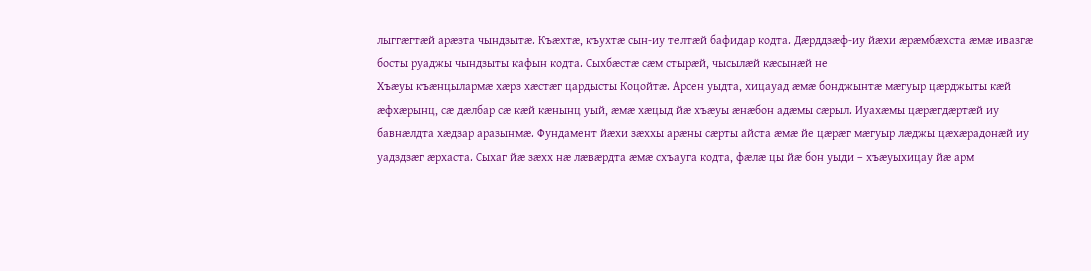лыггæгтæй арæзта чындзытæ. Къæхтæ, къухтæ сын-иу телтæй бафидар кодта. Дæрддзæф-иу йæхи æрæмбæхста æмæ ивазгæ босты руаджы чындзыты кафын кодта. Сыхбæстæ сæм стырæй, чысылæй кæсынæй не
Хъæуы къæнцылармæ хæрз хæстæг цардысты Коцойтæ. Арсен уыдта, хицауад æмæ бонджынтæ мæгуыр цæрджыты кæй æфхæрынц, сæ дæлбар сæ кæй кæнынц уый, æмæ хæцыд йæ хъæуы æнæбон адæмы сæрыл. Иуахæмы цæрæгдæртæй иу бавнæлдта хæдзар аразынмæ. Фундамент йæхи зæххы арæны сæрты айста æмæ йе цæрæг мæгуыр лæджы цæхæрадонæй иу уадздзæг æрхаста. Сыхаг йæ зæхх нæ лæвæрдта æмæ схъауга кодта, фæлæ цы йæ бон уыди – хъæуыхицау йæ арм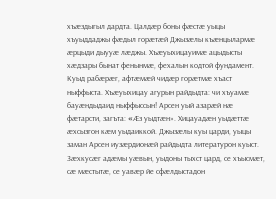хъæздыгыл дардта. Цалдæр боны фæстæ уыцы хъуыддаджы фæдыл горæтæй Джызæлы къæнцылармæ æрцыди дыууæ лæджы. Хъæуыхицауимæ ацыдысты хæдзары бынат фенынмæ, фехалын кодтой фундамент. Куыд рабæрæг, афтæмæй чидæр горæтмæ хъаст ныффыста. Хъæуыхицау агурын райдыдта: чи хъуамæ бауæндыдаид ныффыссын! Арсен уый азарæй нæ фæтарсти, загъта: «Æз уыдтæн». Хицауадæн уыдæттæ æхсызгон кæм уыдаиккой. Джызæлы куы царди, уыцы заман Арсен иузæрдионæй райдыдта литературон куыст. Зæхкусæг адæмы уæвын, уыдоны тыхст цард, се хъысмæт, сæ мæстытæ, се уавæр йе сфæлдыстадон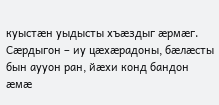куыстæн уыдысты хъæздыг æрмæг. Сæрдыгон – иу цæхæрадоны, бæлæсты бын аууон ран, йæхи конд бандон æмæ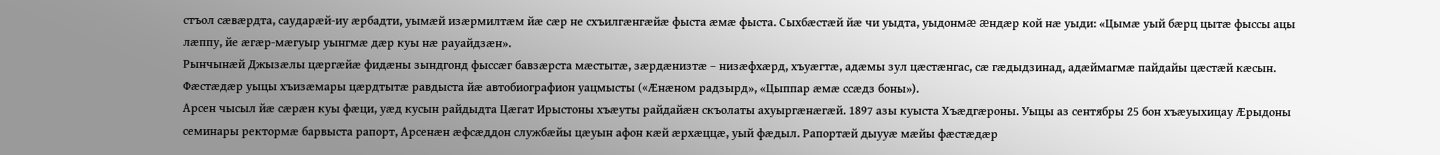стъол сæвæрдта, саударæй-иу æрбадти, уымæй изæрмилтæм йæ сæр не схъилгæнгæйæ фыста æмæ фыста. Сыхбæстæй йæ чи уыдта, уыдонмæ æндæр кой нæ уыди: «Цымæ уый бæрц цытæ фыссы ацы лæппу, йе æгæр-мæгуыр уынгмæ дæр куы нæ рауайдзæн».
Рынчынæй Джызæлы цæргæйæ фидæны зындгонд фыссæг бавзæрста мæстытæ, зæрдæнизтæ – низæфхæрд, хъуæгтæ, адæмы зул цæстæнгас, сæ гæдыдзинад, адæймагмæ пайдайы цæстæй кæсын. Фæстæдæр уыцы хъизæмары цæрдтытæ равдыста йæ автобиографион уацмысты («Æнæном радзырд», «Цыппар æмæ ссæдз боны»).
Арсен чысыл йæ сæрæн куы фæци, уæд кусын райдыдта Цæгат Ирыстоны хъæуты райдайæн скъолаты ахуыргæнæгæй. 1897 азы куыста Хъæдгæроны. Уыцы аз сентябры 25 бон хъæуыхицау Æрыдоны семинары ректормæ барвыста рапорт, Арсенæн æфсæддон службæйы цæуын афон кæй æрхæццæ, уый фæдыл. Рапортæй дыууæ мæйы фæстæдæр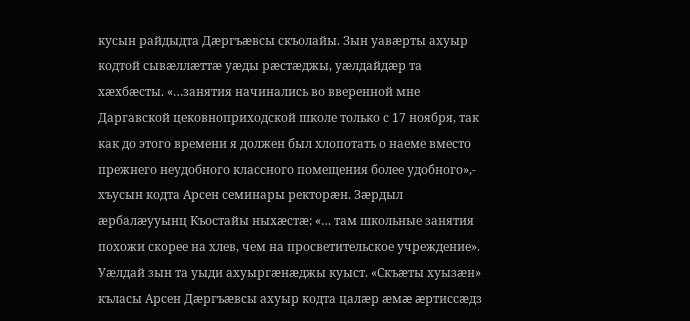кусын райдыдта Дæргъæвсы скъолайы. Зын уавæрты ахуыр кодтой сывæллæттæ уæды рæстæджы, уæлдайдæр та хæхбæсты. «…занятия начинались во вверенной мне Даргавской цековноприходской школе только с 17 ноября, так как до этого времени я должен был хлопотать о наеме вместо прежнего неудобного классного помещения более удобного»,- хъусын кодта Арсен семинары ректорæн. Зæрдыл æрбалæууынц Къостайы ныхæстæ: «… там школьные занятия похожи скорее на хлев, чем на просветительское учреждение».
Уæлдай зын та уыди ахуыргæнæджы куыст. «Скъæты хуызæн» къласы Арсен Дæргъæвсы ахуыр кодта цалæр æмæ æртиссæдз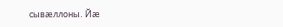сывæллоны. Йæ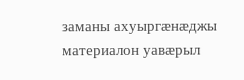заманы ахуыргæнæджы материалон уавæрыл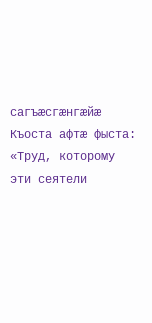сагъæсгæнгæйæ Къоста афтæ фыста: «Труд, которому эти сеятели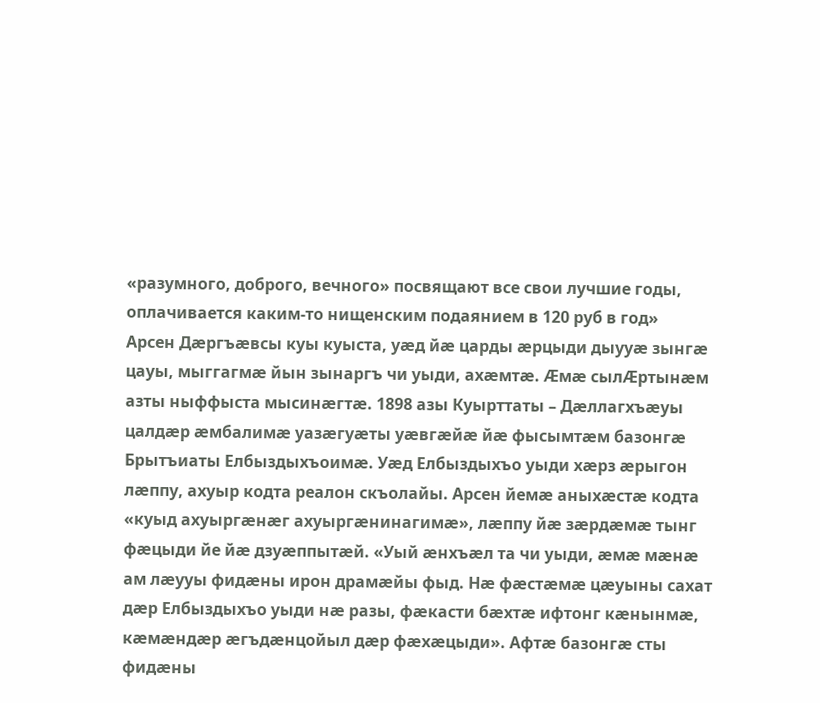«разумного, доброго, вечного» посвящают все свои лучшие годы, оплачивается каким-то нищенским подаянием в 120 руб в год»
Арсен Дæргъæвсы куы куыста, уæд йæ царды æрцыди дыууæ зынгæ цауы, мыггагмæ йын зынаргъ чи уыди, ахæмтæ. Æмæ сылÆртынæм азты ныффыста мысинæгтæ. 1898 азы Куырттаты – Дæллагхъæуы цалдæр æмбалимæ уазæгуæты уæвгæйæ йæ фысымтæм базонгæ Брытъиаты Елбыздыхъоимæ. Уæд Елбыздыхъо уыди хæрз æрыгон лæппу, ахуыр кодта реалон скъолайы. Арсен йемæ аныхæстæ кодта «куыд ахуыргæнæг ахуыргæнинагимæ», лæппу йæ зæрдæмæ тынг фæцыди йе йæ дзуæппытæй. «Уый æнхъæл та чи уыди, æмæ мæнæ ам лæууы фидæны ирон драмæйы фыд. Нæ фæстæмæ цæуыны сахат дæр Елбыздыхъо уыди нæ разы, фæкасти бæхтæ ифтонг кæнынмæ, кæмæндæр æгъдæнцойыл дæр фæхæцыди». Афтæ базонгæ сты фидæны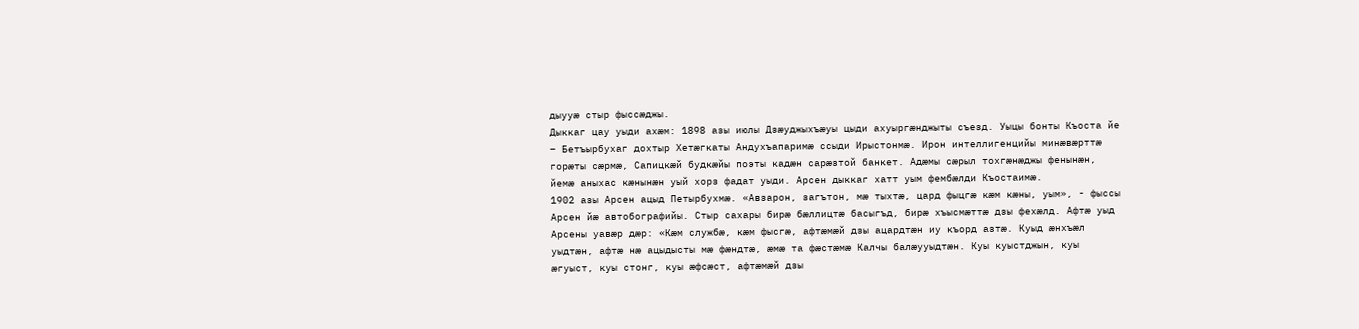дыууæ стыр фыссæджы.
Дыккаг цау уыди ахæм: 1898 азы июлы Дзæуджыхъæуы цыди ахуыргæнджыты съезд. Уыцы бонты Къоста йе – Бетъырбухаг дохтыр Хетæгкаты Андухъапаримæ ссыди Ирыстонмæ. Ирон интеллигенцийы минæвæрттæ горæты сæрмæ, Сапицкæй будкæйы поэты кадæн сарæзтой банкет. Адæмы сæрыл тохгæнæджы фенынæн, йемæ аныхас кæнынæн уый хорз фадат уыди. Арсен дыккаг хатт уым фембæлди Къостаимæ.
1902 азы Арсен ацыд Петырбухмæ. «Авзарон, загътон, мæ тыхтæ, цард фыцгæ кæм кæны, уым», - фыссы Арсен йæ автобографийы. Стыр сахары бирæ бæллицтæ басыгъд, бирæ хъысмæттæ дзы фехæлд. Афтæ уыд Арсены уавæр дæр: «Кæм службæ, кæм фысгæ, афтæмæй дзы ацардтæн иу къорд азтæ. Куыд æнхъæл уыдтæн, афтæ нæ ацыдысты мæ фæндтæ, æмæ та фæстæмæ Калчы балæууыдтæн. Куы куыстджын, куы æгуыст, куы стонг, куы æфсæст, афтæмæй дзы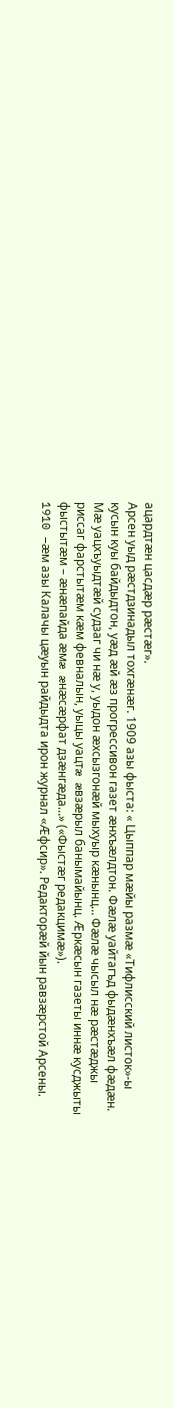ацардтæн цасдæр рæстæг».
Арсен уыд рæстдзинадыл тохгæнæг. 1909 азы фыста: « Цыппар мæйы размæ «Тифлисский листок»-ы кусын куы байдыдтон, уæд æй æз прогрессивон газет æнхъæлдтон. Фæлæ уайтагъд фыдæнхъæл фæдæн. Мæ уацхъуыдтæй судзаг чи нæ у, уыдон æхсызгонæй мыхуыр кæнынц… Фæлæ чысыл нæ рæстæджы риссаг фарстытæм кæм февналын, уыцы уацтæ æвзæрыл банымайынц. Æркæсын газеты иннæ кусджыты фыстытæм – æнæпайда æмæ æнæсæрфат дзæнгæда…» («Фыстæг редакцимæ»).
1910 –æм азы Калачы цæуын райдыдта ирон журнал «Æфсир». Редакторæй йын равзæрстой Арсены.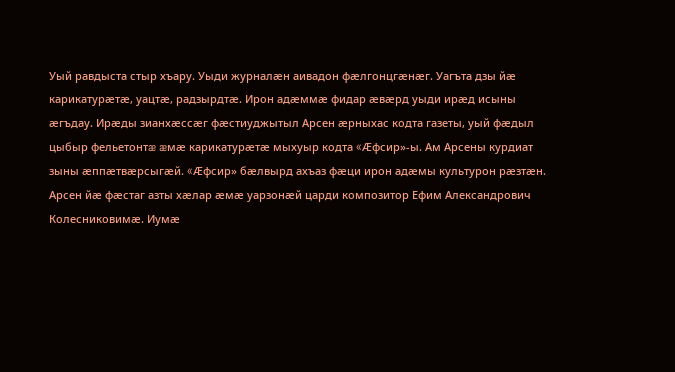Уый равдыста стыр хъару. Уыди журналæн аивадон фæлгонцгæнæг. Уагъта дзы йæ карикатурæтæ, уацтæ, радзырдтæ. Ирон адæммæ фидар æвæрд уыди ирæд исыны æгъдау. Ирæды зианхæссæг фæстиуджытыл Арсен æрныхас кодта газеты, уый фæдыл цыбыр фельетонтæ æмæ карикатурæтæ мыхуыр кодта «Æфсир»-ы. Ам Арсены курдиат зыны æппæтвæрсыгæй. «Æфсир» бæлвырд ахъаз фæци ирон адæмы культурон рæзтæн.
Арсен йæ фæстаг азты хæлар æмæ уарзонæй царди композитор Ефим Александрович Колесниковимæ. Иумæ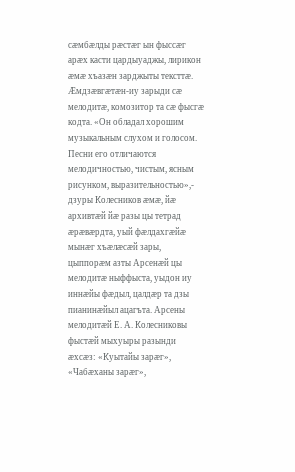сæмбæлды рæстæг ын фыссæг арæх касти цардыуаджы, лирикон æмæ хъазæн зарджыты тексттæ. Æмдзæвгæтæн-иу зарыди сæ мелодитæ, комозитор та сæ фысгæ кодта. «Он обладал хорошим музыкальным слухом и голосом. Песни его отличаются мелодичностью, чистым, ясным рисунком, выразительностью»,- дзуры Колесников æмæ, йæ архивтæй йæ разы цы тетрад æрæвæрдта, уый фæлдахгæйæ мынæг хъæлæсæй зары, цыппорæм азты Арсенæй цы мелодитæ ныффыста, уыдон иу иннæйы фæдыл, цалдæр та дзы пианинæйыл ацагъта. Арсены мелодитæй Е. А. Колесниковы фыстæй мыхуыры разынди æхсæз: «Куытайы зарæг», «Чабæханы зарæг»,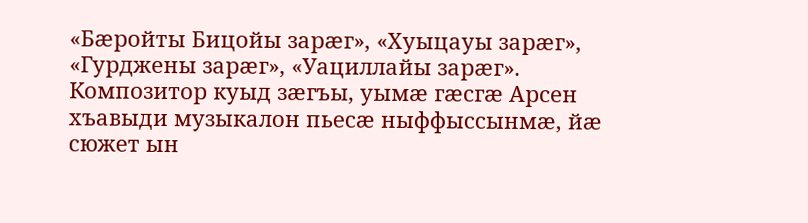«Бæройты Бицойы зарæг», «Хуыцауы зарæг», «Гурджены зарæг», «Уациллайы зарæг».
Композитор куыд зæгъы, уымæ гæсгæ Арсен хъавыди музыкалон пьесæ ныффыссынмæ, йæ сюжет ын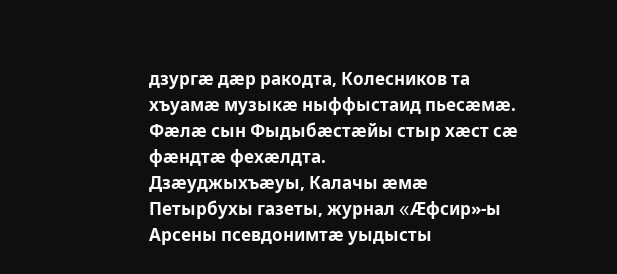дзургæ дæр ракодта, Колесников та хъуамæ музыкæ ныффыстаид пьесæмæ. Фæлæ сын Фыдыбæстæйы стыр хæст сæ фæндтæ фехæлдта.
Дзæуджыхъæуы, Калачы æмæ Петырбухы газеты, журнал «Æфсир»-ы Арсены псевдонимтæ уыдысты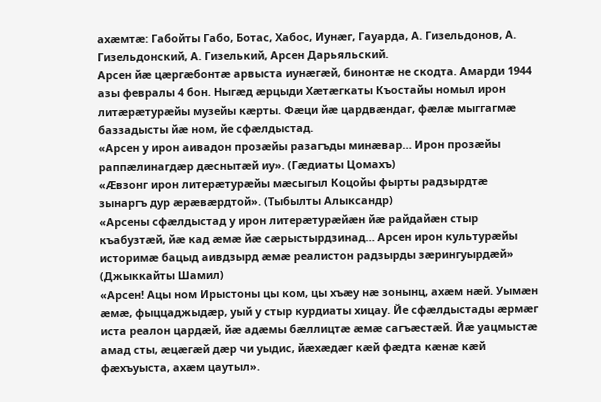ахæмтæ: Габойты Габо, Ботас, Хабос, Иунæг, Гауарда, А. Гизельдонов, А. Гизельдонский, А. Гизелький, Арсен Дарьяльский.
Арсен йæ цæргæбонтæ арвыста иунæгæй, бинонтæ не скодта. Амарди 1944 азы февралы 4 бон. Ныгæд æрцыди Хæтæгкаты Къостайы номыл ирон литæрæтурæйы музейы кæрты. Фæци йæ цардвæндаг, фæлæ мыггагмæ баззадысты йæ ном, йе сфæлдыстад.
«Арсен у ирон аивадон прозæйы разагъды минæвар… Ирон прозæйы раппæлинагдæр дæснытæй иу». (Гæдиаты Цомахъ)
«Æвзонг ирон литерæтурæйы мæсыгыл Коцойы фырты радзырдтæ зынаргъ дур æрæвæрдтой». (Тыбылты Алыксандр)
«Арсены сфæлдыстад у ирон литерæтурæйæн йæ райдайæн стыр къабузтæй, йæ кад æмæ йæ сæрыстырдзинад… Арсен ирон культурæйы историмæ бацыд аивдзырд æмæ реалистон радзырды зæрингуырдæй» (Джыккайты Шамил)
«Арсен! Ацы ном Ирыстоны цы ком, цы хъæу нæ зонынц, ахæм нæй. Уымæн æмæ, фыццаджыдæр, уый у стыр курдиаты хицау. Йе сфæлдыстады æрмæг иста реалон цардæй, йæ адæмы бæллицтæ æмæ сагъæстæй. Йæ уацмыстæ амад сты, æцæгæй дæр чи уыдис, йæхæдæг кæй фæдта кæнæ кæй фæхъуыста, ахæм цаутыл».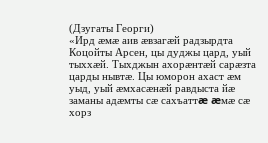(Дзугаты Георги)
«Ирд æмæ аив æвзагæй радзырдта Коцойты Арсен, цы дуджы цард, уый тыххæй. Тыхджын ахорæнтæй сарæзта царды нывтæ. Цы юморон ахаст æм уыд, уый æмхасæнæй равдыста йæ заманы адæмты сæ сахъаттæ æмæ сæ хорз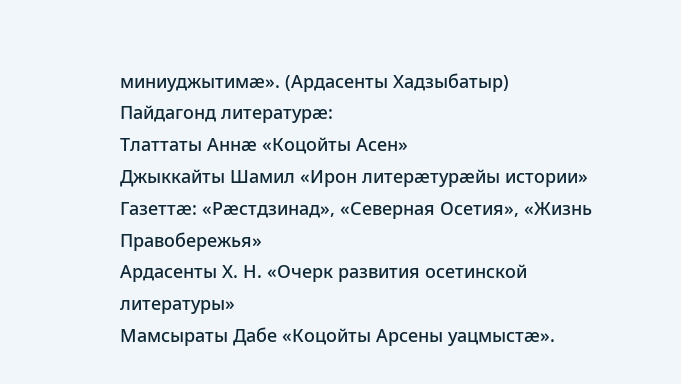миниуджытимæ». (Ардасенты Хадзыбатыр)
Пайдагонд литературæ:
Тлаттаты Аннæ «Коцойты Асен»
Джыккайты Шамил «Ирон литерæтурæйы истории»
Газеттæ: «Рæстдзинад», «Северная Осетия», «Жизнь Правобережья»
Ардасенты Х. Н. «Очерк развития осетинской литературы»
Мамсыраты Дабе «Коцойты Арсены уацмыстæ».